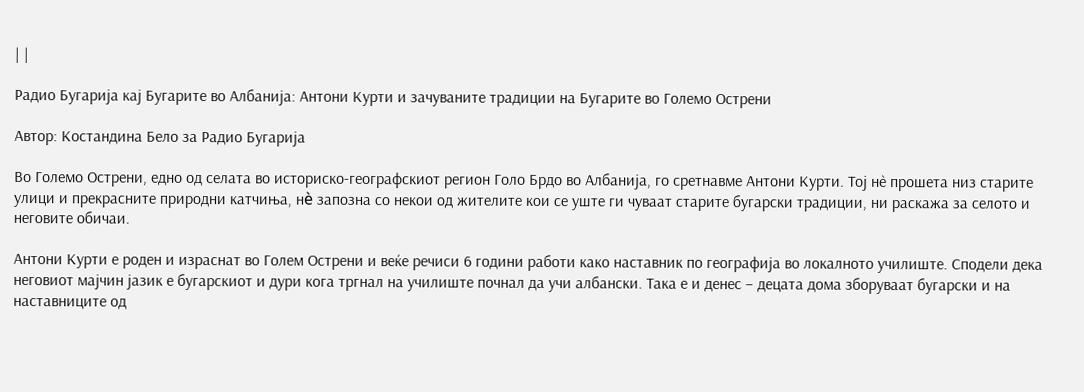| |

Радио Бугарија кај Бугарите во Албанија: Антони Курти и зачуваните традиции на Бугарите во Големо Острени

Автор: Костандина Бело за Радио Бугарија

Во Големо Острени, едно од селата во историско-географскиот регион Голо Брдо во Албанија, го сретнавме Антони Курти. Тој нѐ прошета низ старите улици и прекрасните природни катчиња, нè запозна со некои од жителите кои се уште ги чуваат старите бугарски традиции, ни раскажа за селото и неговите обичаи.

Антони Курти е роден и израснат во Голем Острени и веќе речиси 6 години работи како наставник по географија во локалното училиште. Сподели дека неговиот мајчин јазик е бугарскиот и дури кога тргнал на училиште почнал да учи албански. Така е и денес – децата дома зборуваат бугарски и на наставниците од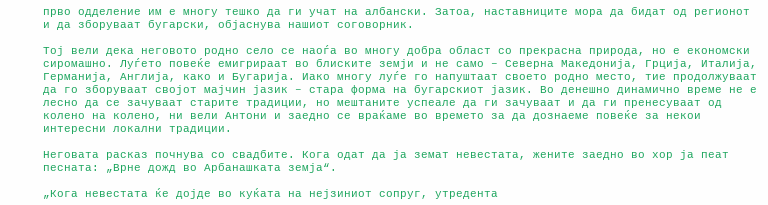прво одделение им е многу тешко да ги учат на албански. Затоа, наставниците мора да бидат од регионот и да зборуваат бугарски, објаснува нашиот соговорник.

Тој вели дека неговото родно село се наоѓа во многу добра област со прекрасна природа, но е економски сиромашно. Луѓето повеќе емигрираат во блиските земји и не само – Северна Македонија, Грција, Италија, Германија, Англија, како и Бугарија. Иако многу луѓе го напуштаат своето родно место, тие продолжуваат да го зборуваат својот мајчин јазик – стара форма на бугарскиот јазик. Во денешно динамично време не е лесно да се зачуваат старите традиции, но мештаните успеале да ги зачуваат и да ги пренесуваат од колено на колено, ни вели Антони и заедно се враќаме во времето за да дознаеме повеќе за некои интересни локални традиции.

Неговата расказ почнува со свадбите. Кога одат да ја земат невестата, жените заедно во хор ја пеат песната: „Врне дожд во Арбанашката земја“.

„Кога невестата ќе дојде во куќата на нејзиниот сопруг, утредента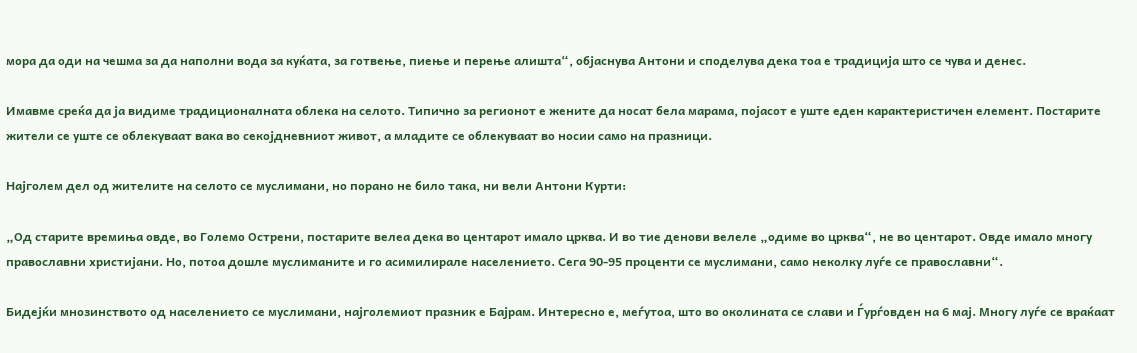мора да оди на чешма за да наполни вода за куќата, за готвење, пиење и перење алишта“, објаснува Антони и споделува дека тоа е традиција што се чува и денес.

Имавме среќа да ја видиме традиционалната облека на селото. Типично за регионот е жените да носат бела марама, појасот е уште еден карактеристичен елемент. Постарите жители се уште се облекуваат вака во секојдневниот живот, а младите се облекуваат во носии само на празници.

Најголем дел од жителите на селото се муслимани, но порано не било така, ни вели Антони Курти:

„Од старите времиња овде, во Големо Острени, постарите велеа дека во центарот имало црква. И во тие денови велеле „одиме во црква“, не во центарот. Овде имало многу православни христијани. Но, потоа дошле муслиманите и го асимилирале населението. Сега 90-95 проценти се муслимани, само неколку луѓе се православни“.

Бидејќи мнозинството од населението се муслимани, најголемиот празник е Бајрам. Интересно е, меѓутоа, што во околината се слави и Ѓурѓовден на 6 мај. Многу луѓе се враќаат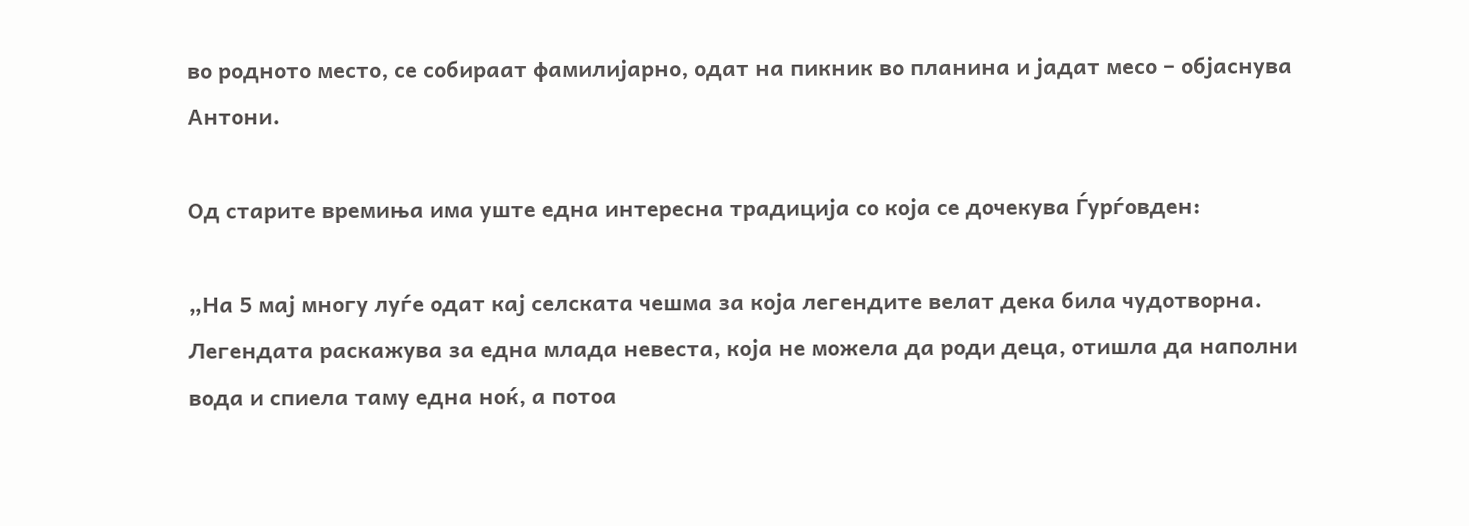во родното место, се собираат фамилијарно, одат на пикник во планина и јадат месо – објаснува Антони.

Од старите времиња има уште една интересна традиција со која се дочекува Ѓурѓовден:

„На 5 мај многу луѓе одат кај селската чешма за која легендите велат дека била чудотворна. Легендата раскажува за една млада невеста, која не можела да роди деца, отишла да наполни вода и спиела таму една ноќ, а потоа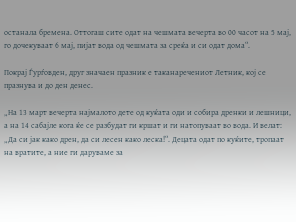останала бремена. Оттогаш сите одат на чешмата вечерта во 00 часот на 5 мај, го дочекуваат 6 мај, пијат вода од чешмата за среќа и си одат дома“.

Покрај Ѓурѓовден, друг значаен празник е таканаречениот Летник, кој се празнува и до ден денес.

„На 13 март вечерта најмалото дете од куќата оди и собира дренки и лешници, а на 14 сабајле кога ќе се разбудат ги кршат и ги натопуваат во вода. И велат: „Да си јак како дрен, да си лесен како леска!“. Децата одат по куќите, тропаат на вратите, а ние ги даруваме за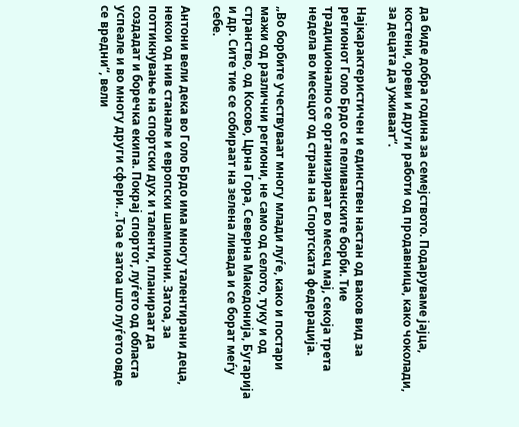да биде добра година за семејството. Подаруваме јајца, костени, ореви и други работи од продавница, како чоколади, за децата да уживаат“.

Најкарактеристичен и единствен настан од ваков вид за регионот Голо Брдо се пеливанските борби. Тие традиционално се организираат во месец мај, секоја трета недела во месецот од страна на Спортската федерација.

„Во борбите учествуваат многу млади луѓе, како и постари мажи од различни региони, не само од селото, туку и од странство, од Косово, Црна Гора, Северна Македонија, Бугарија и др. Сите тие се собираат на зелена ливада и се борат меѓу себе.

Антони вели дека во Голо Брдо има многу талентирани деца, некои од нив станале и европски шампиони. Затоа, за поттикнување на спортски дух и таленти, планираат да создадат и боречка екипа. Покрај спортот, луѓето од областа успеале и во многу други сфери. „Тоа е затоа што луѓето овде се вредни“, вели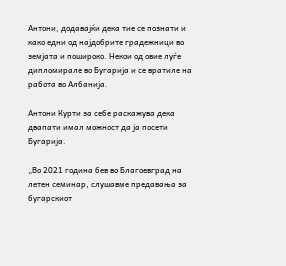Антони, додавајќи дека тие се познати и како едни од најдобрите градежници во земјата и пошироко. Некои од овие луѓе дипломирале во Бугарија и се вратиле на работа во Албанија.

Антони Курти за себе раскажува дека двапати имал можност да ја посети Бугарија.

„Во 2021 година бев во Благоевград на летен семинар, слушавме предавања за бугарскиот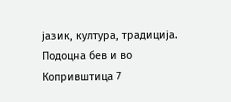јазик, култура, традиција. Подоцна бев и во Копривштица 7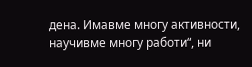дена. Имавме многу активности, научивме многу работи“, ни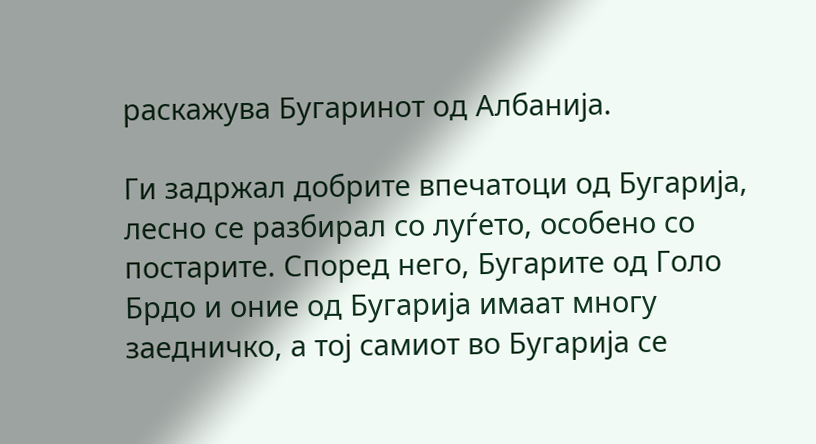раскажува Бугаринот од Албанија.

Ги задржал добрите впечатоци од Бугарија, лесно се разбирал со луѓето, особено со постарите. Според него, Бугарите од Голо Брдо и оние од Бугарија имаат многу заедничко, а тој самиот во Бугарија се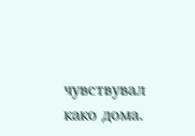чувствувал како дома.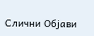Слични Објави